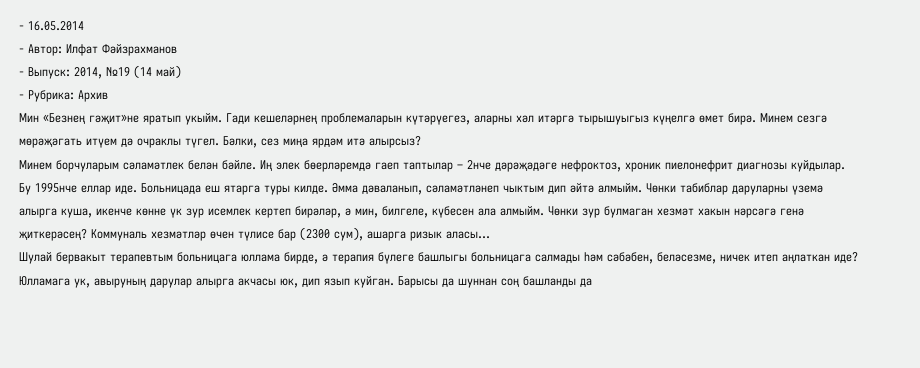- 16.05.2014
- Автор: Илфат Фәйзрахманов
- Выпуск: 2014, №19 (14 май)
- Рубрика: Архив
Мин «Безнең гәҗит»не яратып укыйм. Гади кешеләрнең проблемаларын күтәрүегез, аларны хәл итәргә тырышуыгыз күңелгә өмет бирә. Минем сезгә мөрәҗәгать итүем дә очраклы түгел. Бәлки, сез миңа ярдәм итә алырсыз?
Минем борчуларым сәламәтлек белән бәйле. Иң элек бөерләремдә гаеп таптылар – 2нче дәрәҗәдәге нефроктоз, хроник пиелонефрит диагнозы куйдылар. Бу 1995нче еллар иде. Больницада еш ятарга туры килде. Әмма дәваланып, сәламәтләнеп чыктым дип әйтә алмыйм. Чөнки табиблар даруларны үземә алырга куша, икенче көнне үк зур исемлек кертеп бирәләр, ә мин, билгеле, күбесен ала алмыйм. Чөнки зур булмаган хезмәт хакын нәрсәгә генә җиткерәсең? Коммуналь хезмәтләр өчен түлисе бар (2300 сум), ашарга ризык аласы…
Шулай бервакыт терапевтым больницага юллама бирде, ә терапия бүлеге башлыгы больницага салмады һәм сәбәбен, беләсезме, ничек итеп аңлаткан иде? Юлламага ук, авыруның дарулар алырга акчасы юк, дип язып куйган. Барысы да шуннан соң башланды да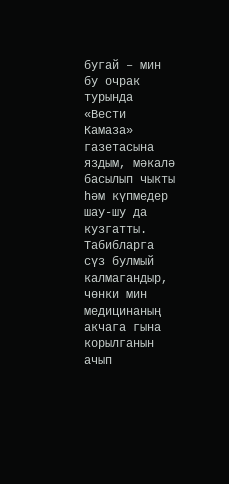бугай – мин бу очрак турында «Вести Камаза» газетасына яздым, мәкалә басылып чыкты һәм күпмедер шау-шу да кузгатты. Табибларга сүз булмый калмагандыр, чөнки мин медицинаның акчага гына корылганын ачып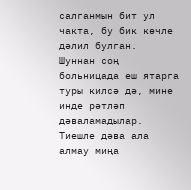салганмын бит ул чакта, бу бик көчле дәлил булган.
Шуннан соң больницада еш ятарга туры килсә дә, мине инде рәтләп дәваламадылар. Тиешле дәва ала алмау миңа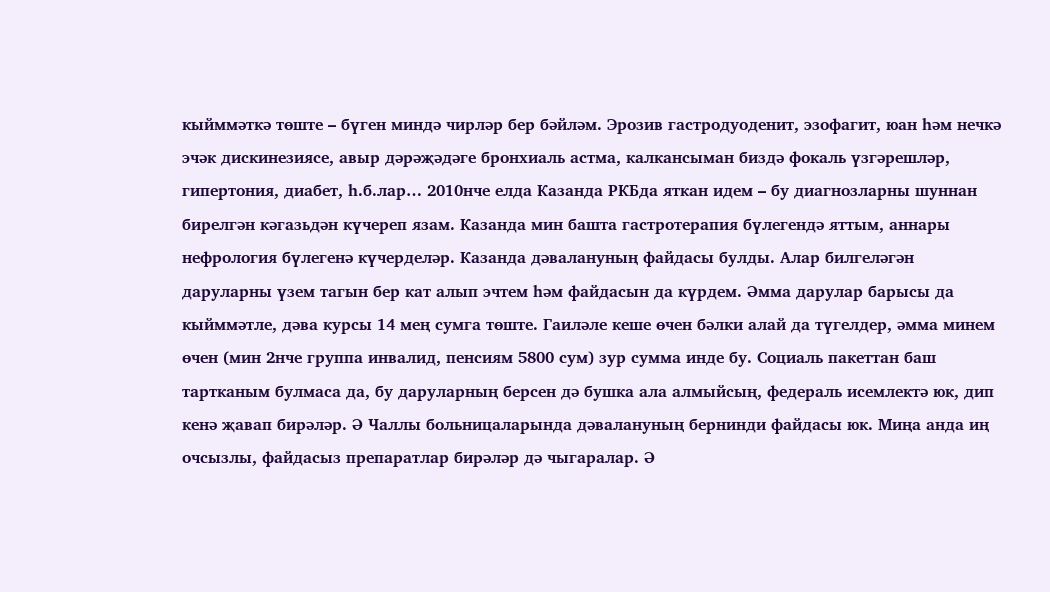кыйммәткә төште – бүген миндә чирләр бер бәйләм. Эрозив гастродуоденит, эзофагит, юан һәм нечкә эчәк дискинезиясе, авыр дәрәҗәдәге бронхиаль астма, калкансыман биздә фокаль үзгәрешләр, гипертония, диабет, һ.б.лар… 2010нче елда Казанда РКБда яткан идем – бу диагнозларны шуннан бирелгән кәгазьдән күчереп язам. Казанда мин башта гастротерапия бүлегендә яттым, аннары нефрология бүлегенә күчерделәр. Казанда дәвалануның файдасы булды. Алар билгеләгән даруларны үзем тагын бер кат алып эчтем һәм файдасын да күрдем. Әмма дарулар барысы да кыйммәтле, дәва курсы 14 мең сумга төште. Гаиләле кеше өчен бәлки алай да түгелдер, әмма минем өчен (мин 2нче группа инвалид, пенсиям 5800 сум) зур сумма инде бу. Социаль пакеттан баш тартканым булмаса да, бу даруларның берсен дә бушка ала алмыйсың, федераль исемлектә юк, дип кенә җавап бирәләр. Ә Чаллы больницаларында дәвалануның бернинди файдасы юк. Миңа анда иң очсызлы, файдасыз препаратлар бирәләр дә чыгаралар. Ә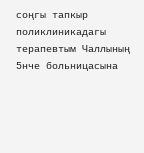соңгы тапкыр поликлиникадагы терапевтым Чаллының 5нче больницасына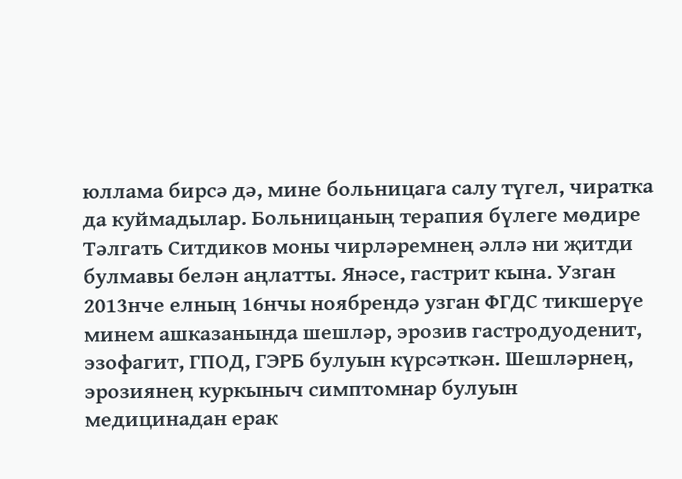юллама бирсә дә, мине больницага салу түгел, чиратка да куймадылар. Больницаның терапия бүлеге мөдире Тәлгать Ситдиков моны чирләремнең әллә ни җитди булмавы белән аңлатты. Янәсе, гастрит кына. Узган 2013нче елның 16нчы ноябрендә узган ФГДС тикшерүе минем ашказанында шешләр, эрозив гастродуоденит, эзофагит, ГПОД, ГЭРБ булуын күрсәткән. Шешләрнең, эрозиянең куркыныч симптомнар булуын медицинадан ерак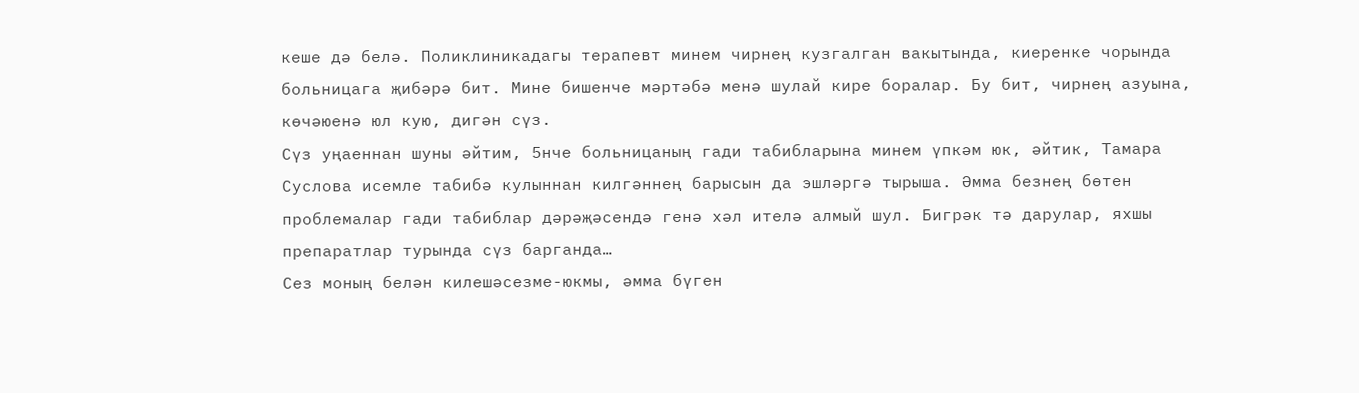кеше дә белә. Поликлиникадагы терапевт минем чирнең кузгалган вакытында, киеренке чорында больницага җибәрә бит. Мине бишенче мәртәбә менә шулай кире боралар. Бу бит, чирнең азуына, көчәюенә юл кую, дигән сүз.
Сүз уңаеннан шуны әйтим, 5нче больницаның гади табибларына минем үпкәм юк, әйтик, Тамара Суслова исемле табибә кулыннан килгәннең барысын да эшләргә тырыша. Әмма безнең бөтен проблемалар гади табиблар дәрәҗәсендә генә хәл ителә алмый шул. Бигрәк тә дарулар, яхшы препаратлар турында сүз барганда…
Сез моның белән килешәсезме-юкмы, әмма бүген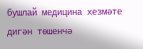бушлай медицина хезмәте дигән төшенчә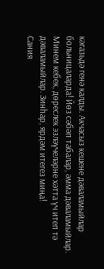кәгазьдә генә калды. Акчасыз кешене дәваламыйлар больницаларда! Йөз сәбәп табалар, әмма дәваламыйлар. Минем кебек, дөреслек эзләүчеләрне хәтта үч итеп тә дәваламыйлар. Зинһар, ярдәм итегез миңа!
Сания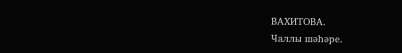ВАХИТОВА.
Чаллы шәһәре.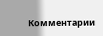Комментарии